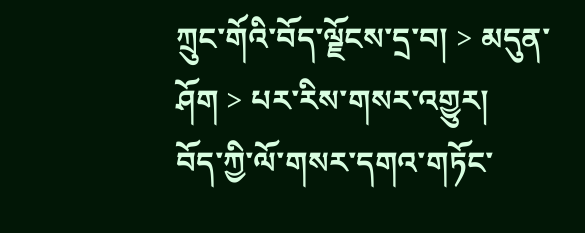ཀྲུང་གོའི་བོད་ལྗོངས་དྲ་བ། > མདུན་ཤོག > པར་རིས་གསར་འགྱུར།
བོད་ཀྱི་ལོ་གསར་དགའ་གཏོང་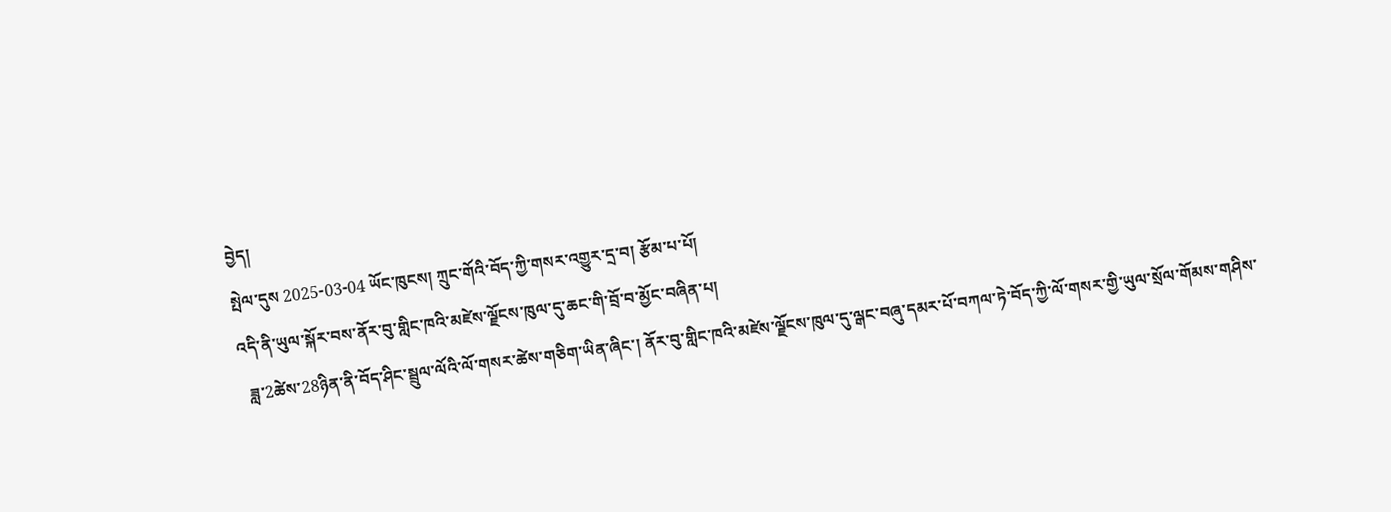བྱེད།
སྤེལ་དུས 2025-03-04 ཡོང་ཁུངས། ཀྲུང་གོའི་བོད་ཀྱི་གསར་འགྱུར་དྲ་བ། རྩོམ་པ་པོ།
འདི་ནི་ཡུལ་སྐོར་བས་ནོར་བུ་གླིང་ཁའི་མཛེས་ལྗོངས་ཁུལ་དུ་ཆང་གི་བྲོ་བ་མྱོང་བཞིན་པ།
  ཟླ་2ཚེས་28ཉིན་ནི་བོད་ཤིང་སྦྲུལ་ལོའི་ལོ་གསར་ཚེས་གཅིག་ཡིན་ཞིང་། ནོར་བུ་གླིང་ཁའི་མཛེས་ལྗོངས་ཁུལ་དུ་ལྒང་བཞུ་དམར་པོ་བཀལ་ཏེ་བོད་ཀྱི་ལོ་གསར་གྱི་ཡུལ་སྲོལ་གོམས་གཤིས་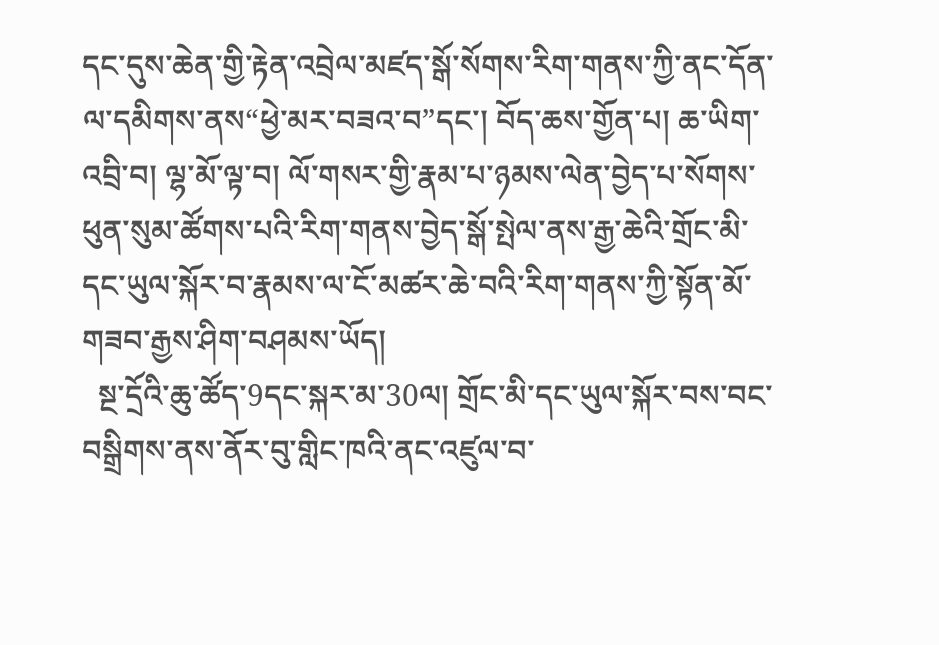དང་དུས་ཆེན་གྱི་རྟེན་འབྲེལ་མཛད་སྒོ་སོགས་རིག་གནས་ཀྱི་ནང་དོན་ལ་དམིགས་ནས“ཕྱེ་མར་བཟའ་བ”དང་། བོད་ཆས་གྱོན་པ། ཆ་ཡིག་འབྲི་བ། ལྷ་མོ་ལྟ་བ། ལོ་གསར་གྱི་རྣམ་པ་ཉམས་ལེན་བྱེད་པ་སོགས་ཕུན་སུམ་ཚོགས་པའི་རིག་གནས་བྱེད་སྒོ་སྤེལ་ནས་རྒྱ་ཆེའི་གྲོང་མི་དང་ཡུལ་སྐོར་བ་རྣམས་ལ་ངོ་མཚར་ཆེ་བའི་རིག་གནས་ཀྱི་སྟོན་མོ་གཟབ་རྒྱས་ཤིག་བཤམས་ཡོད།
  སྔ་དྲོའི་ཆུ་ཚོད་9དང་སྐར་མ་30ལ། གྲོང་མི་དང་ཡུལ་སྐོར་བས་བང་བསྒྲིགས་ནས་ནོར་བུ་གླིང་ཁའི་ནང་འཛུལ་བ་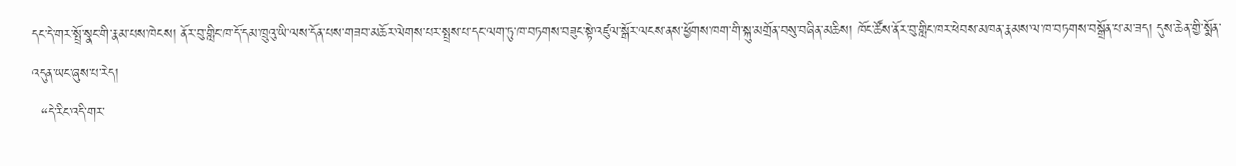དང་དེ་གར་སྤྲོ་སྣང་གི་རྣམ་པས་ཁེངས། ནོར་བུ་གླིང་ཁ་དོ་དམ་ཁྲུའུ་ཡི་ལས་དོན་པས་གཟབ་མཆོར་ལེགས་པར་སྤྲས་པ་དང་ལག་ཏུ་ཁ་བཏགས་བཟུང་སྟེ་འཛུལ་སྒོར་ལངས་ནས་ཕྱོགས་ཁག་གི་སྐུ་མགྲོན་བསུ་བཞིན་མཆིས། ཁོང་ཚོས་ནོར་བུ་གླིང་ཁར་ཕེབས་མཁན་རྣམས་ལ་ཁ་བཏགས་བསྒྲོན་པ་མ་ཟད། དུས་ཆེན་གྱི་སྨོན་འདུན་ཡང་ཞུས་པ་རེད།
  “དེ་རིང་འདི་གར་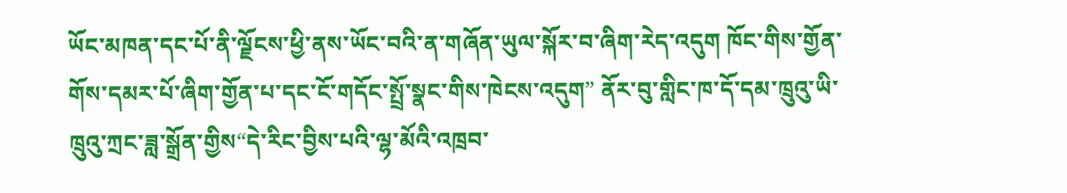ཡོང་མཁན་དང་པོ་ནི་ལྗོངས་ཕྱི་ནས་ཡོང་བའི་ན་གཞོན་ཡུལ་སྐོར་བ་ཞིག་རེད་འདུག ཁོང་གིས་གྱོན་གོས་དམར་པོ་ཞིག་གྱོན་པ་དང་ངོ་གདོང་སྤྲོ་སྣང་གིས་ཁེངས་འདུག” ནོར་བུ་གླིང་ཁ་དོ་དམ་ཁྲུའུ་ཡི་ཁྲུའུ་ཀྲང་ཟླ་སྒྲོན་གྱིས“དེ་རིང་བྱིས་པའི་ལྷ་མོའི་འཁྲབ་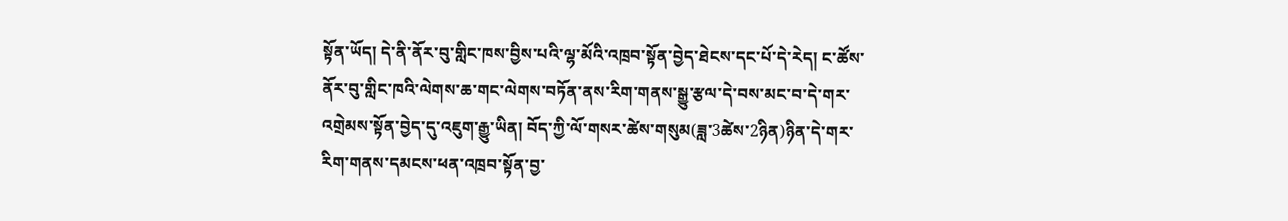སྟོན་ཡོད། དེ་ནི་ནོར་བུ་གླིང་ཁས་བྱིས་པའི་ལྷ་མོའི་འཁྲབ་སྟོན་བྱེད་ཐེངས་དང་པོ་དེ་རེད། ང་ཚོས་ནོར་བུ་གླིང་ཁའི་ལེགས་ཆ་གང་ལེགས་བཏོན་ནས་རིག་གནས་སྒྱུ་རྩལ་དེ་བས་མང་བ་དེ་གར་འགྲེམས་སྟོན་བྱེད་དུ་འཇུག་རྒྱུ་ཡིན། བོད་ཀྱི་ལོ་གསར་ཚེས་གསུམ(ཟླ་3ཚེས་2ཉིན)ཉིན་དེ་གར་རིག་གནས་དམངས་ཕན་འཁྲབ་སྟོན་བྱ་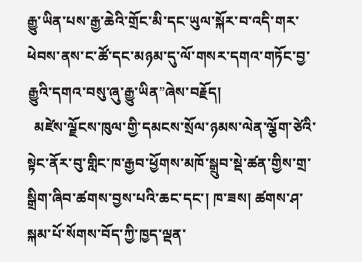རྒྱུ་ཡིན་པས་རྒྱ་ཆེའི་གྲོང་མི་དང་ཡུལ་སྐོར་བ་འདི་གར་ཕེབས་ནས་ང་ཚོ་དང་མཉམ་དུ་ལོ་གསར་དགའ་གཏོང་བྱ་རྒྱུའི་དགའ་བསུ་ཞུ་རྒྱུ་ཡིན”ཞེས་བརྗོད།
  མཛེས་ལྗོངས་ཁུལ་གྱི་དམངས་སྲོལ་ཉམས་ལེན་ལྕོག་ཙེའི་སྟེང་ནོར་བུ་གླིང་ཁ་རྒྱབ་ཕྱོགས་མཁོ་སྒྲུབ་སྡེ་ཚན་གྱིས་གྲ་སྒྲིག་ཞིབ་ཚགས་བྱས་པའི་ཆང་དང་། ཁ་ཟས། ཚགས་ཤ་སྐམ་པོ་སོགས་བོད་ཀྱི་ཁྱད་ལྡན་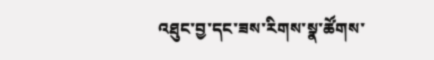འཐུང་བྱ་དང་ཟས་རིགས་སྣ་ཚོགས་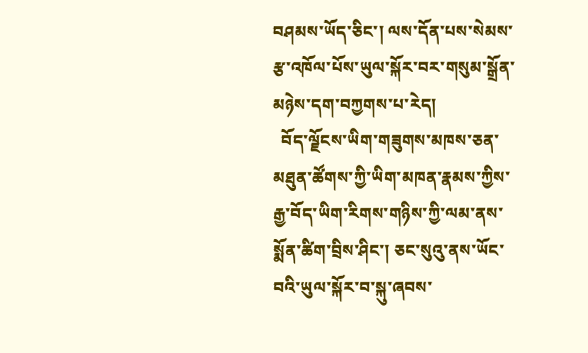བཤམས་ཡོད་ཅིང་། ལས་དོན་པས་སེམས་རྩ་འཁོལ་པོས་ཡུལ་སྐོར་བར་གསུམ་སྒྲོན་མཉེས་དག་བཀྱགས་པ་རེད།
  བོད་ལྗོངས་ཡིག་གཟུགས་མཁས་ཅན་མཐུན་ཚོགས་ཀྱི་ཡིག་མཁན་རྣམས་ཀྱིས་རྒྱ་བོད་ཡིག་རིགས་གཉིས་ཀྱི་ལམ་ནས་སྨོན་ཚིག་བྲིས་ཤིང་། ཅང་སུའུ་ནས་ཡོང་བའི་ཡུལ་སྐོར་བ་སྐུ་ཞབས་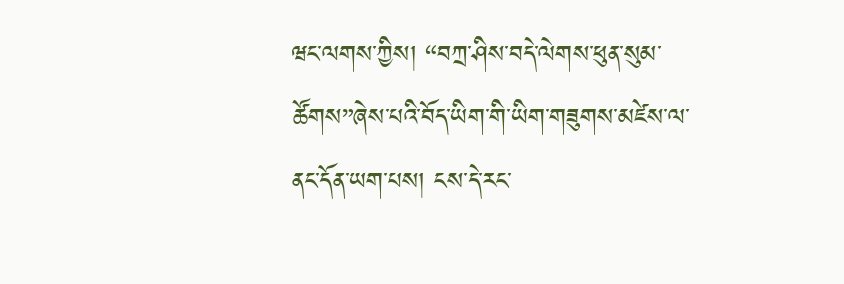ཝང་ལགས་ཀྱིས། “བཀྲ་ཤིས་བདེ་ལེགས་ཕུན་སུམ་ཚོགས”ཞེས་པའི་བོད་ཡིག་གི་ཡིག་གཟུགས་མཛེས་ལ་ནང་དོན་ཡག་པས། ངས་དེ་རང་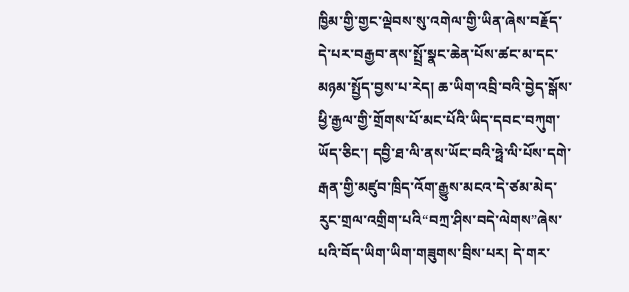ཁྱིམ་གྱི་གྱང་ལྡེབས་སུ་འགེལ་གྱི་ཡིན་ཞེས་བརྗོད་དེ་པར་བརྒྱབ་ནས་སྤྲོ་སྣང་ཆེན་པོས་ཚང་མ་དང་མཉམ་སྤྱོད་བྱས་པ་རེད། ཆ་ཡིག་འབྲི་བའི་བྱེད་སྒོས་ཕྱི་རྒྱལ་གྱི་གྲོགས་པོ་མང་པོའི་ཡིད་དབང་བཀུག་ཡོད་ཅིང་། དབྱི་ཐ་ལི་ནས་ཡོང་བའི་ཧྥེ་ལི་པོས་དགེ་རྒན་གྱི་མཛུབ་ཁྲིད་འོག་རྒྱུས་མངའ་དེ་ཙམ་མེད་རུང་གྲལ་འགྲིག་པའི“བཀྲ་ཤིས་བདེ་ལེགས”ཞེས་པའི་བོད་ཡིག་ཡིག་གཟུགས་བྲིས་པར། དེ་གར་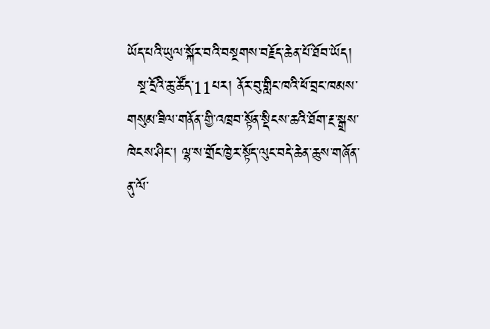ཡོད་པའི་ཡུལ་སྐོར་བའི་བསྔགས་བརྗོད་ཆེན་པོ་ཐོབ་ཡོད།
  སྔ་དྲོའི་ཆུ་ཚོད་11པར། ནོར་བུ་གླིང་ཁའི་ཕོ་བྲང་ཁམས་གསུམ་ཟིལ་གནོན་གྱི་འཁྲབ་སྟོན་སྡིངས་ཆའི་ཐོག་རྔ་སྒྲས་ཁེངས་ཤིང་། ལྷ་ས་གྲོང་ཁྱེར་སྟོད་ལུང་བདེ་ཆེན་ཆུས་གཞོན་ནུ་ལོ་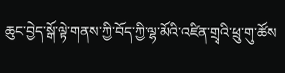ཆུང་བྱེད་སྒོ་ལྟེ་གནས་ཀྱི་བོད་ཀྱི་ལྷ་མོའི་འཛིན་གྲྭའི་ཕྲུ་གུ་ཚོས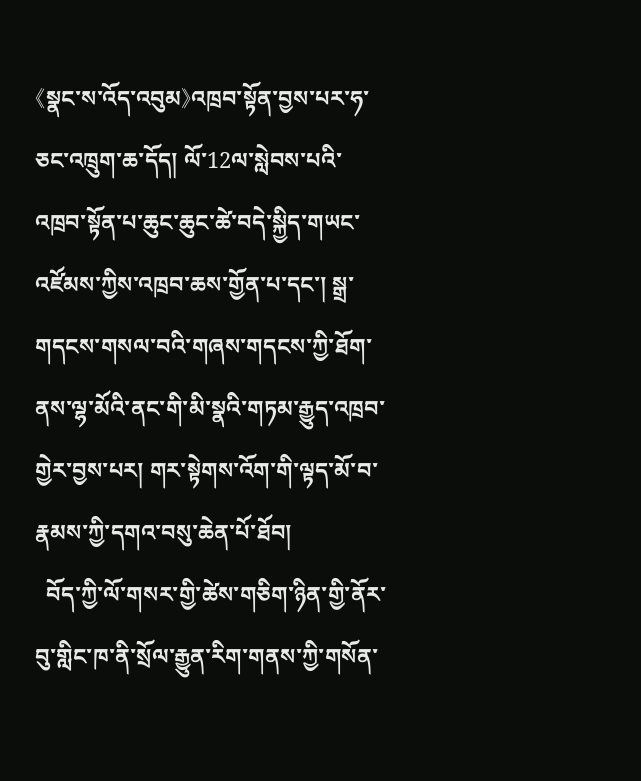《སྣང་ས་འོད་འབུམ》འཁྲབ་སྟོན་བྱས་པར་ཧ་ཅང་འཁྲུག་ཆ་དོད། ལོ་12ལ་སླེབས་པའི་འཁྲབ་སྟོན་པ་ཆུང་ཆུང་ཚེ་བདེ་སྐྱིད་གཡང་འཛོམས་ཀྱིས་འཁྲབ་ཆས་གྱོན་པ་དང་། སྒྲ་གདངས་གསལ་བའི་གཞས་གདངས་ཀྱི་ཐོག་ནས་ལྷ་མོའི་ནང་གི་མི་སྣའི་གཏམ་རྒྱུད་འཁྲབ་གྱེར་བྱས་པར། གར་སྟེགས་འོག་གི་ལྟད་མོ་བ་རྣམས་ཀྱི་དགའ་བསུ་ཆེན་པོ་ཐོབ།
  བོད་ཀྱི་ལོ་གསར་གྱི་ཚེས་གཅིག་ཉིན་གྱི་ནོར་བུ་གླིང་ཁ་ནི་སྲོལ་རྒྱུན་རིག་གནས་ཀྱི་གསོན་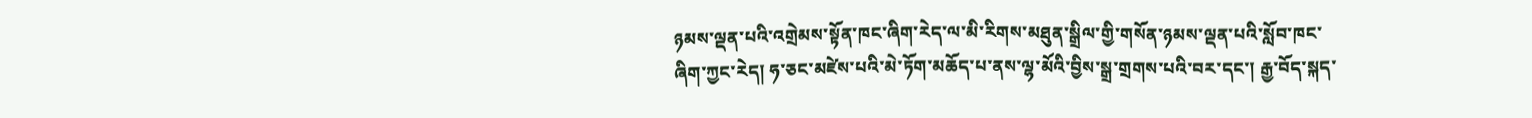ཉམས་ལྡན་པའི་འགྲེམས་སྟོན་ཁང་ཞིག་རེད་ལ་མི་རིགས་མཐུན་སྒྲིལ་གྱི་གསོན་ཉམས་ལྡན་པའི་སློབ་ཁང་ཞིག་ཀྱང་རེད། ཧ་ཅང་མཛེས་པའི་མེ་ཏོག་མཆོད་པ་ནས་ལྷ་མོའི་བྱིས་སྒྲ་གྲགས་པའི་བར་དང་། རྒྱ་བོད་སྐད་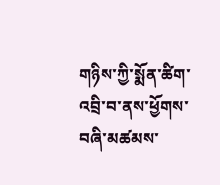གཉིས་ཀྱི་སྨོན་ཚིག་འབྲི་བ་ནས་ཕྱོགས་བཞི་མཚམས་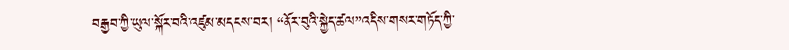བརྒྱབ་ཀྱི་ཡུལ་སྐོར་བའི་འཛུམ་མདངས་བར། “ནོར་བུའི་སྐྱེད་ཚལ”འདིས་གསར་གཏོད་ཀྱི་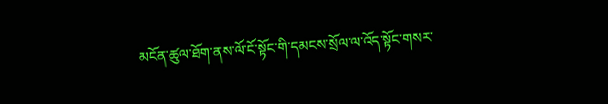མངོན་ཚུལ་ཐོག་ནས་ལོ་ངོ་སྟོང་གི་དམངས་སྲོལ་ལ་འོད་སྟོང་གསར་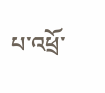པ་འཕྲོ་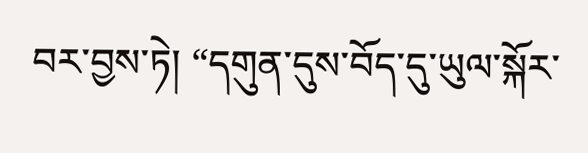བར་བྱས་ཏེ། “དགུན་དུས་བོད་དུ་ཡུལ་སྐོར་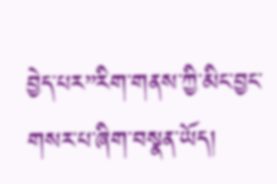བྱེད་པར”རིག་གནས་ཀྱི་མིང་བྱང་གསར་པ་ཞིག་བསྣན་ཡོད།